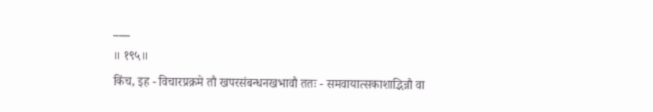___
॥ १९५॥
किंच, इह - विचारप्रक्रमे तौ खपरसंबन्धनखभावौ ततः - समवायात्सकाशाद्भिन्नौ वा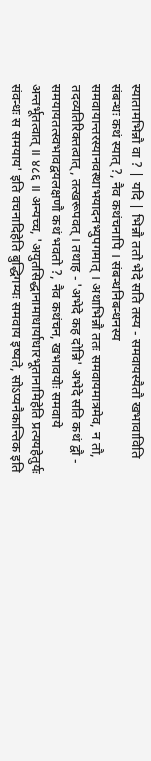स्यातामभिन्नौ वा ? | यदि | भिन्नौ ततो भेदे सति तस्य - समवायस्यैतौ खभावाविति संबन्धः कथं स्यात् ?, नैव कथंचनापि । संबन्धनिबन्धनस्य समवायान्तरस्यानवस्थाभयादनभ्युपगमात् । अथाभिन्नौ ततः समवायमात्रमेव, न तौ, तदव्यतिरिक्तत्वात्, तत्खरूपवत् । तथाह - 'अभेदे कह दोन्नि' अभेदे सति कथं द्वौ - समयायतत्स्वभावद्वयलक्षणौ कथं भवतो ?, नैव कथंचन, खभावयोः समवाये अन्तर्भूतत्वात् ॥ ४८६ ॥ अन्यच्च, 'अयुतसिद्धानामाधार्याधारभूतानामिहेति प्रत्ययहेतुर्यः संवन्धः स समयाय' इति वचनादिहेति बुद्धिगम्यः समवाय इष्यते, सोऽप्यनैकान्तिक इति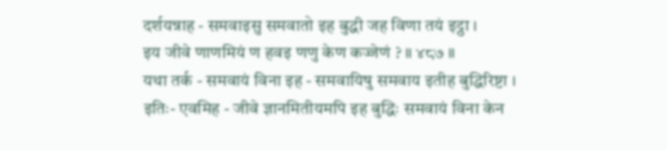दर्शयन्नाह - समवाइसु समवातो इह बुद्धी जह विणा तयं इट्ठा ।
इय जीवे णाणमियं ण हवइ णणु केण कज्जेणं ? ॥ ४८७ ॥
यथा तर्क - समवायं विना इह - समवायिषु समवाय इतीह बुद्धिरिष्टा । इतिः- एवमिह - जीवे ज्ञानमितीयमपि इह बुद्धिः समवायं विना केन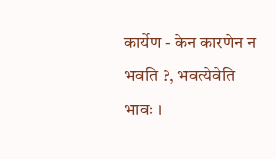कार्येण - केन कारणेन न भवति ?, भवत्येवेति भावः ।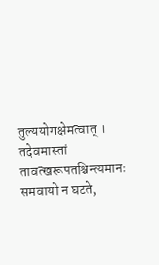तुल्ययोगक्षेमत्वात् । तदेवमास्तां तावत्खरूपतश्चिन्त्यमानः समवायो न घटते,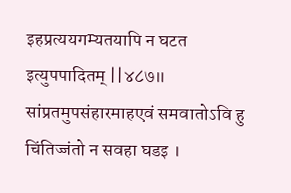इहप्रत्ययगम्यतयापि न घटत इत्युपपादितम् ||४८७॥ सांप्रतमुपसंहारमाहएवं समवातोऽवि हु चिंतिज्जंतो न सवहा घडइ ।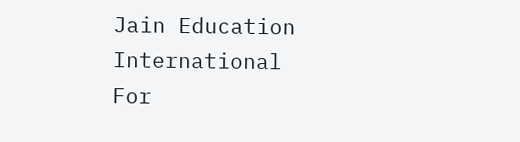Jain Education International
For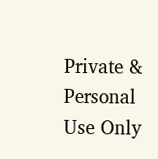Private & Personal Use Only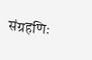संग्रहणिः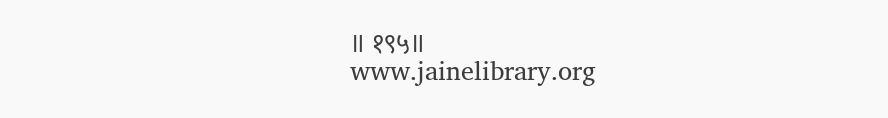॥ १९५॥
www.jainelibrary.org